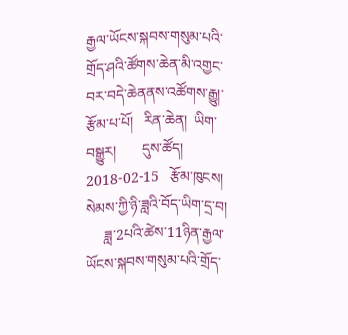རྒྱལ་ཡོངས་སྐབས་གསུམ་པའི་གྲོད་ཤའི་ཚོགས་ཆེན་མི་འགྱང་བར་བདེ་ཆེནནས་འཚོགས་རྒྱུ།་
རྩོམ་པ་པོ།   རིན་ཆེན།  ཡིག་བསྒྱུར།       དུས་ཚོད།   2018-02-15   རྩོམ་ཁུངས།    སེམས་ཀྱི་ཉི་ཟླའི་བོད་ཡིག་དྲ་བ།
     ཟླ་2པའི་ཚེས་11ཉིན་རྒྱལ་ཡོངས་སྐབས་གསུམ་པའི་གྲོད་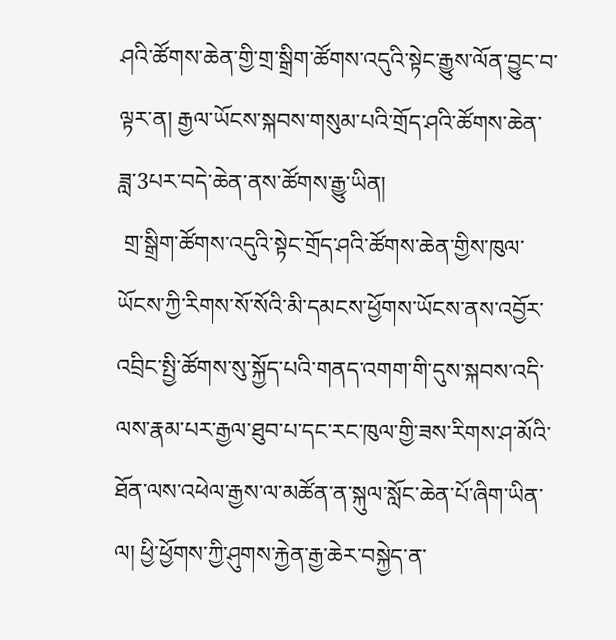ཤའི་ཚོགས་ཆེན་གྱི་གྲ་སྒྲིག་ཚོགས་འདུའི་སྟེང་རྒྱུས་ལོན་བྱུང་བ་ལྟར་ན། རྒྱལ་ཡོངས་སྐབས་གསུམ་པའི་གྲོད་ཤའི་ཚོགས་ཆེན་ཟླ་3པར་བདེ་ཆེན་ནས་ཚོགས་རྒྱུ་ཡིན།
 གྲ་སྒྲིག་ཚོགས་འདུའི་སྟེང་གྲོད་ཤའི་ཚོགས་ཆེན་གྱིས་ཁུལ་ཡོངས་ཀྱི་རིགས་སོ་སོའི་མི་དམངས་ཕྱོགས་ཡོངས་ནས་འབྱོར་འབྲིང་སྤྱི་ཚོགས་སུ་སྐྱོད་པའི་གནད་འགག་གི་དུས་སྐབས་འདི་ལས་རྣམ་པར་རྒྱལ་ཐུབ་པ་དང་རང་ཁུལ་གྱི་ཟས་རིགས་ཤ་མོའི་ཐོན་ལས་འཕེལ་རྒྱས་ལ་མཚོན་ན་སྐུལ་སློང་ཆེན་པོ་ཞིག་ཡིན་ལ། ཕྱི་ཕྱོགས་ཀྱི་ཤུགས་རྐྱེན་རྒྱ་ཆེར་བསྐྱེད་ན་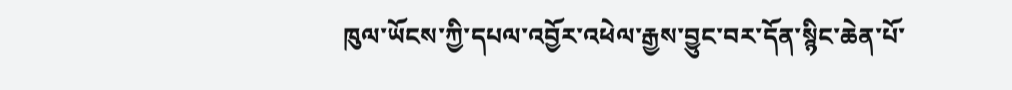ཁུལ་ཡོངས་ཀྱི་དཔལ་འབྱོར་འཕེལ་རྒྱས་བྱུང་བར་དོན་སྙིང་ཆེན་པོ་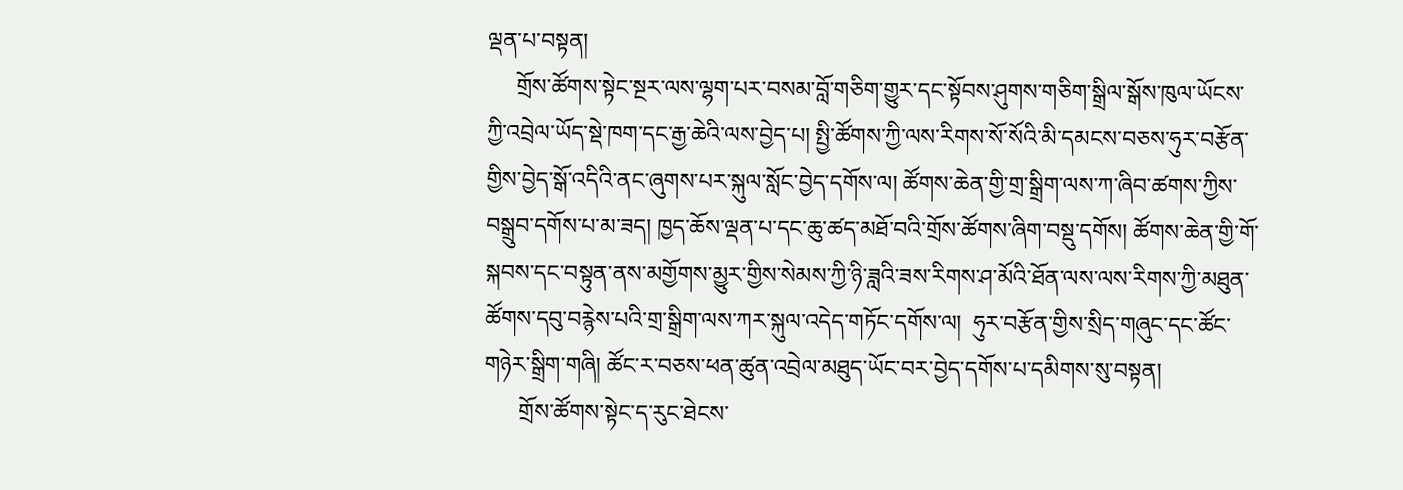ལྡན་པ་བསྟན།
     གྲོས་ཚོགས་སྟེང་སྔར་ལས་ལྷག་པར་བསམ་བློ་གཅིག་གྱུར་དང་སྟོབས་ཤུགས་གཅིག་སྒྲིལ་སྒོས་ཁུལ་ཡོངས་ཀྱི་འབྲེལ་ཡོད་སྡེ་ཁག་དང་རྒྱ་ཆེའི་ལས་བྱེད་པ། སྤྱི་ཚོགས་ཀྱི་ལས་རིགས་སོ་སོའི་མི་དམངས་བཅས་ཧུར་བརྩོན་གྱིས་བྱེད་སྒོ་འདིའི་ནང་ཞུགས་པར་སྐུལ་སློང་བྱེད་དགོས་ལ། ཚོགས་ཆེན་གྱི་གྲ་སྒྲིག་ལས་ཀ་ཞིབ་ཚགས་ཀྱིས་བསྒྲུབ་དགོས་པ་མ་ཟད། ཁྱད་ཆོས་ལྡན་པ་དང་ཆུ་ཚད་མཐོ་བའི་གྲོས་ཚོགས་ཞིག་བསྡུ་དགོས། ཚོགས་ཆེན་གྱི་གོ་སྐབས་དང་བསྟུན་ནས་མགྱོགས་མྱུར་གྱིས་སེམས་ཀྱི་ཉི་ཟླའི་ཟས་རིགས་ཤ་མོའི་ཐོན་ལས་ལས་རིགས་ཀྱི་མཐུན་ཚོགས་དབུ་བརྙེས་པའི་གྲ་སྒྲིག་ལས་ཀར་སྐུལ་འདེད་གཏོང་དགོས་ལ།  ཧུར་བརྩོན་གྱིས་སྲིད་གཞུང་དང་ཚོང་གཉེར་སྒྲིག་གཞི། ཚོང་ར་བཅས་ཕན་ཚུན་འབྲེལ་མཐུད་ཡོང་བར་བྱེད་དགོས་པ་དམིགས་སུ་བསྟན།
      གྲོས་ཚོགས་སྟེང་ད་རུང་ཐེངས་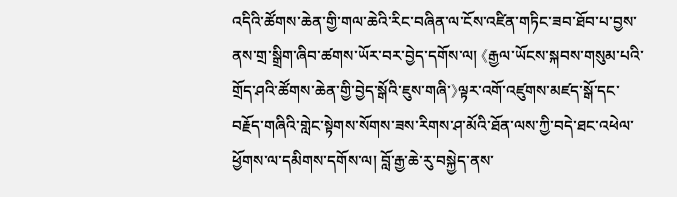འདིའི་ཚོགས་ཆེན་གྱི་གལ་ཆེའི་རིང་བཞིན་ལ་ངོས་འཛིན་གཏིང་ཟབ་ཐོབ་པ་བྱས་ནས་གྲ་སྒྲིག་ཞིབ་ཚགས་ཡོར་བར་བྱེད་དགོས་ལ། 《རྒྱལ་ཡོངས་སྐབས་གསུམ་པའི་གྲོད་ཤའི་ཚོགས་ཆེན་གྱི་བྱེད་སྒོའི་ཇུས་གཞི་》ལྟར་འགོ་འཛུགས་མཛད་སྒོ་དང་བརྗོད་གཞིའི་གླེང་སྟེགས་སོགས་ཟས་རིགས་ཤ་མོའི་ཐོན་ལས་ཀྱི་བདེ་ཐང་འཕེལ་ཕྱོགས་ལ་དམིགས་དགོས་ལ། བློ་རྒྱ་ཆེ་རུ་བསྐྱེད་ནས་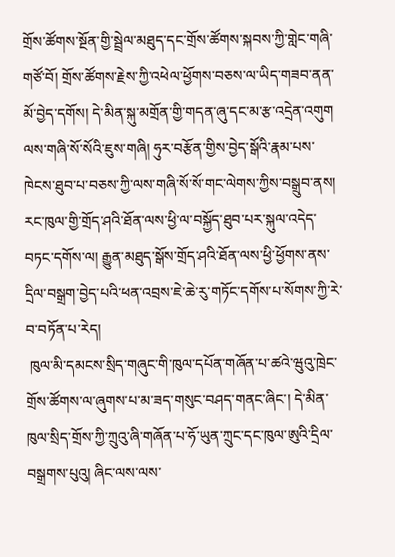གྲོས་ཚོགས་སྔོན་གྱི་སྦྲེལ་མཐུད་དང་གྲོས་ཚོགས་སྐབས་ཀྱི་གླེང་གཞི་གཙོ་བོ། གྲོས་ཚོགས་རྗེས་ཀྱི་འཕེལ་ཕྱོགས་བཅས་ལ་ཡིད་གཟབ་ནན་མོ་བྱེད་དགོས། དེ་མིན་སྐུ་མགྲོན་གྱི་གདན་ཞུ་དང་མ་རྩ་འདྲེན་འགུག  ལས་གཞི་སོ་སོའི་ཇུས་གཞི། ཧུར་བརྩོན་གྱིས་བྱེད་སྒོའི་རྣམ་པས་ཁེངས་ཐུབ་པ་བཅས་ཀྱི་ལས་གཞི་སོ་སོ་གང་ལེགས་ཀྱིས་བསྒྲུབ་ནས། རང་ཁུལ་གྱི་གྲོད་ཤའི་ཐོན་ལས་ཕྱི་ལ་བསྐྱོད་ཐུབ་པར་སྐུལ་འདེད་བཏང་དགོས་ལ། རྒྱུན་མཐུད་སྒོས་གྲོད་ཤའི་ཐོན་ལས་ཕྱི་ཕྱོགས་ནས་དྲིལ་བསྒྲག་བྱེད་པའི་ཕན་འབྲས་ཇེ་ཆེ་རུ་གཏོང་དགོས་པ་སོགས་ཀྱི་རེ་བ་བཏོན་པ་རེད།
 ཁུལ་མི་དམངས་སྲིད་གཞུང་གི་ཁུལ་དཔོན་གཞོན་པ་ཚའེ་ཝུའུ་ཁྲེང་གྲོས་ཚོགས་ལ་ཞུགས་པ་མ་ཟད་གསུང་བཤད་གནང་ཞིང་། དེ་མིན་ཁུལ་སྲིད་གྲོས་ཀྱི་ཀྲུའུ་ཞི་གཞོན་པ་ཧོ་ཡུན་ཀྲུང་དང་ཁུལ་ཨུའི་དྲིལ་བསྒྲགས་པུའུ། ཞིང་ལས་ལས་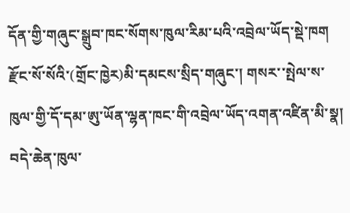དོན་གྱི་གཞུང་སྒྲུབ་ཁང་སོགས་ཁུལ་རིམ་པའི་འབྲེལ་ཡོད་སྡེ་ཁག  རྫོང་སོ་སོའི་(གྲོང་ཁྱེར)མི་དམངས་སྲིད་གཞུང་། གསར་་སྤེལ་ས་ཁུལ་གྱི་དོ་དམ་ཨུ་ཡོན་ལྷན་ཁང་གི་འབྲེལ་ཡོད་འགན་འཛིན་མི་སྣ། བདེ་ཆེན་ཁུལ་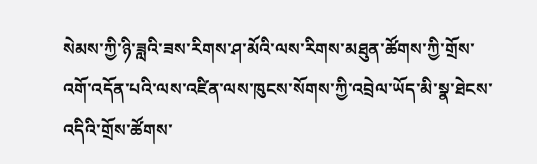སེམས་ཀྱི་ཉི་ཟླའི་ཟས་རིགས་ཤ་མོའི་ལས་རིགས་མཐུན་ཚོགས་ཀྱི་གྲོས་འགོ་འདོན་པའི་ལས་འཛིན་ལས་ཁུངས་སོགས་ཀྱི་འབྲེལ་ཡོད་མི་སྣ་ཐེངས་འདིའི་གྲོས་ཚོགས་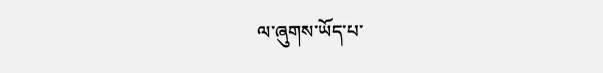ལ་ཞུགས་ཡོད་པ་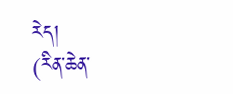རེད།       (རིན་ཆེན་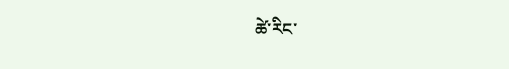ཚེ་རིང་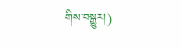གིས་བསྒྱུར།)